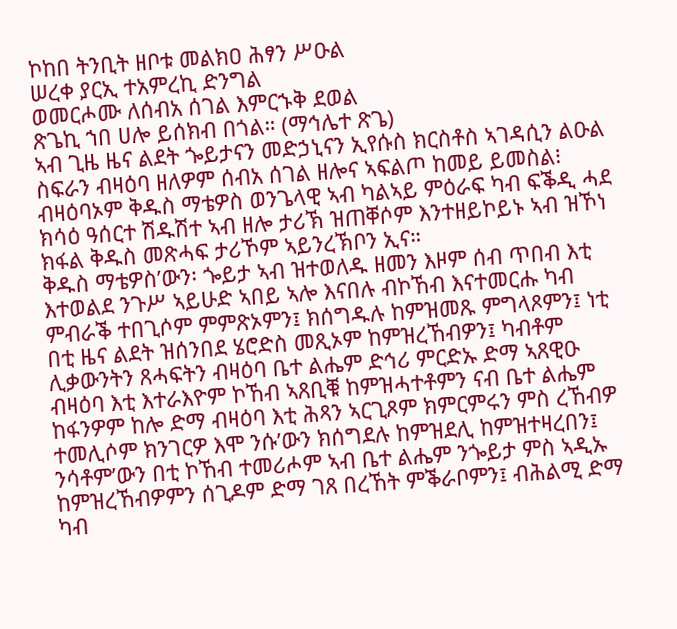ኮከበ ትንቢት ዘቦቱ መልክዐ ሕፃን ሥዑል
ሠረቀ ያርኢ ተአምረኪ ድንግል
ወመርሖሙ ለሰብአ ሰገል እምርኁቅ ደወል
ጽጌኪ ኀበ ሀሎ ይሰክብ በጎል። (ማኅሌተ ጽጌ)
ኣብ ጊዜ ዜና ልደት ጐይታናን መድኃኒናን ኢየሱስ ክርስቶስ ኣገዳሲን ልዑል ስፍራን ብዛዕባ ዘለዎም ሰብአ ሰገል ዘሎና ኣፍልጦ ከመይ ይመስል፧
ብዛዕባኦም ቅዱስ ማቴዎስ ወንጌላዊ ኣብ ካልኣይ ምዕራፍ ካብ ፍቕዲ ሓደ ክሳዕ ዓሰርተ ሽዱሽተ ኣብ ዘሎ ታሪኽ ዝጠቐሶም እንተዘይኮይኑ ኣብ ዝኾነ ክፋል ቅዱስ መጽሓፍ ታሪኾም ኣይንረኽቦን ኢና።
ቅዱስ ማቴዎስ’ውን፡ ጐይታ ኣብ ዝተወለዱ ዘመን እዞም ሰብ ጥበብ እቲ እተወልደ ንጉሥ ኣይሁድ ኣበይ ኣሎ እናበሉ ብኮኸብ እናተመርሑ ካብ ምብራቕ ተበጊሶም ምምጽኦምን፤ ክሰግዱሉ ከምዝመጹ ምግላጾምን፤ ነቲ በቲ ዜና ልደት ዝሰንበደ ሄሮድስ መጺኦም ከምዝረኸብዎን፤ ካብቶም ሊቃውንትን ጸሓፍትን ብዛዕባ ቤተ ልሔም ድኅሪ ምርድኡ ድማ ኣጸዊዑ ብዛዕባ እቲ እተራእዮም ኮኸብ ኣጸቢቑ ከምዝሓተቶምን ናብ ቤተ ልሔም ከፋንዎም ከሎ ድማ ብዛዕባ እቲ ሕጻን ኣርጊጾም ክምርምሩን ምስ ረኸብዎ ተመሊሶም ክንገርዎ እሞ ንሱ’ውን ክሰግደሉ ከምዝደሊ ከምዝተዛረበን፤ ንሳቶም’ውን በቲ ኮኸብ ተመሪሖም ኣብ ቤተ ልሔም ንጐይታ ምስ ኣዲኡ ከምዝረኸብዎምን ሰጊዶም ድማ ገጸ በረኸት ምቕራቦምን፤ ብሕልሚ ድማ ካብ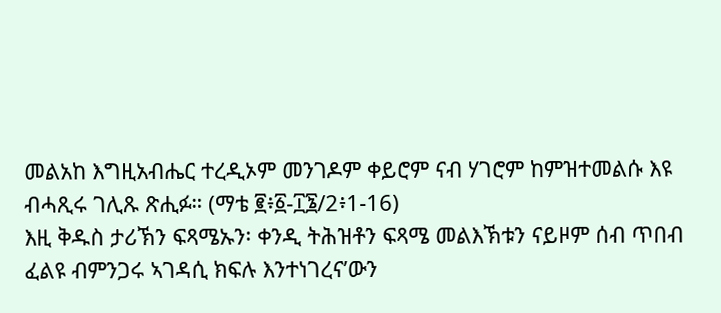መልአከ እግዚአብሔር ተረዲኦም መንገዶም ቀይሮም ናብ ሃገሮም ከምዝተመልሱ እዩ ብሓጺሩ ገሊጹ ጽሒፉ። (ማቴ ፪፥፩-፲፮/2፥1-16)
እዚ ቅዱስ ታሪኽን ፍጻሜኡን፡ ቀንዲ ትሕዝቶን ፍጻሜ መልእኽቱን ናይዞም ሰብ ጥበብ ፈልዩ ብምንጋሩ ኣገዳሲ ክፍሉ እንተነገረና’ውን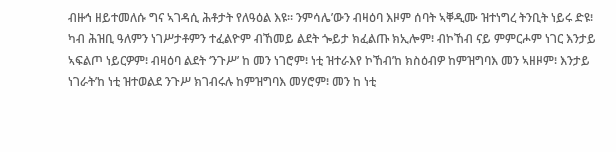ብዙኅ ዘይተመለሱ ግና ኣገዳሲ ሕቶታት የለዓዕል እዩ። ንምሳሌ’ውን ብዛዕባ እዞም ሰባት ኣቐዲሙ ዝተነግረ ትንቢት ነይሩ ድዩ፧ ካብ ሕዝቢ ዓለምን ነገሥታቶምን ተፈልዮም ብኸመይ ልደት ጐይታ ክፈልጡ ክኢሎም፧ ብኮኸብ ናይ ምምርሖም ነገር እንታይ ኣፍልጦ ነይርዎም፧ ብዛዕባ ልደት ‘ንጉሥ’ ከ መን ነገሮም፧ ነቲ ዝተራእየ ኮኸብ’ከ ክስዕብዎ ከምዝግባእ መን ኣዘዞም፧ እንታይ ነገራት’ከ ነቲ ዝተወልደ ንጉሥ ክገብሩሉ ከምዝግባእ መሃሮም፧ መን ከ ነቲ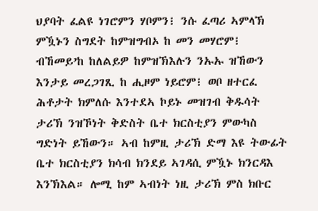ህያባት ፈልዩ ነገሮምን ሃቦምን፧ ንሱ ፈጣሪ ኣምላኽ ምዃኑን ስግደት ከምዝግብኦ ከ መን መሃሮም፧ ብኸመይ’ከ ከለልይዎ ከምዝኽእሉን ንኡኡ ዝኸውን እንታይ መረጋገጺ ከ ሒዞም ነይሮም፧ ወቦ ዘተርፈ ሕቶታት ክምለሱ እንተደኣ ኮይኑ መዝገብ ቅዱሳት ታሪኽ ንዝኾነት ቅድስት ቤተ ክርስቲያን ምውካስ ግድነት ይኸውን። ኣብ ከምዚ ታሪኽ ድማ እዩ ትውፊት ቤተ ክርስቲያን ክሳብ ክንደይ ኣገዳሲ ምዃኑ ክንርዳእ እንኽእል። ሎሚ ከም ኣብነት ነዚ ታሪኽ ምስ ክቡር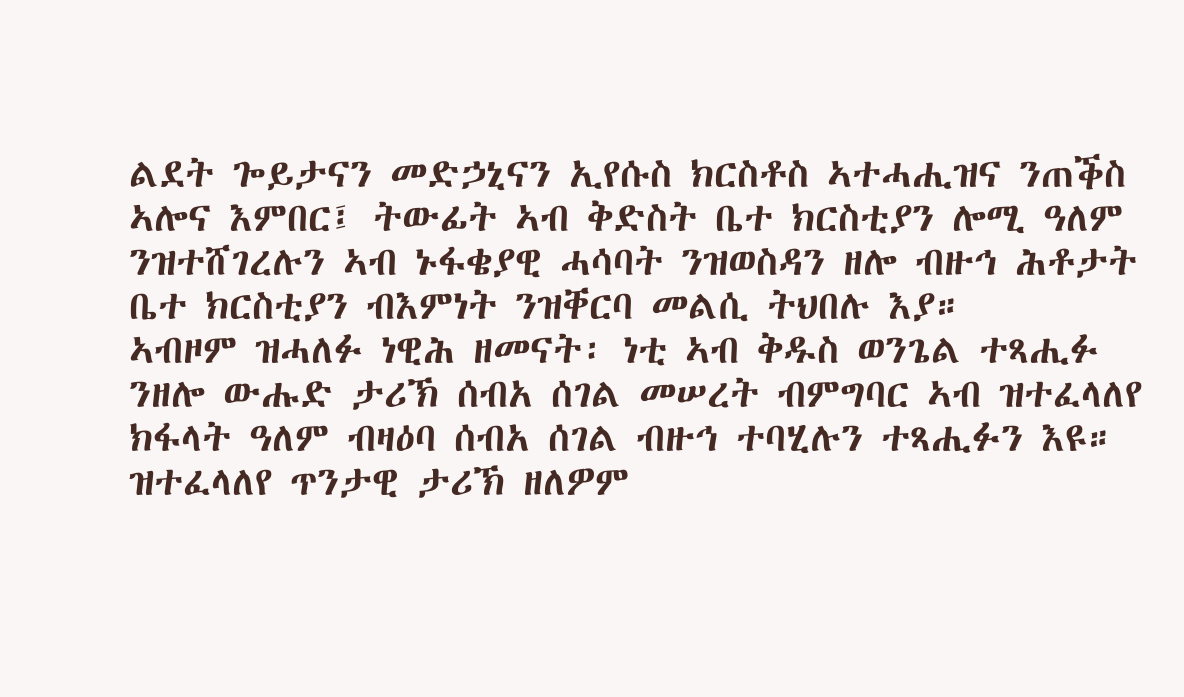ልደት ጐይታናን መድኃኒናን ኢየሱስ ክርስቶስ ኣተሓሒዝና ንጠቕስ ኣሎና እምበር፤ ትውፊት ኣብ ቅድስት ቤተ ክርስቲያን ሎሚ ዓለም ንዝተሸገረሉን ኣብ ኑፋቄያዊ ሓሳባት ንዝወስዳን ዘሎ ብዙኅ ሕቶታት ቤተ ክርስቲያን ብእምነት ንዝቐርባ መልሲ ትህበሉ እያ።
ኣብዞም ዝሓለፉ ነዊሕ ዘመናት፡ ነቲ ኣብ ቅዱስ ወንጌል ተጻሒፉ ንዘሎ ውሑድ ታሪኽ ሰብአ ሰገል መሠረት ብምግባር ኣብ ዝተፈላለየ ክፋላት ዓለም ብዛዕባ ሰብአ ሰገል ብዙኅ ተባሂሉን ተጻሒፉን እዩ። ዝተፈላለየ ጥንታዊ ታሪኽ ዘለዎም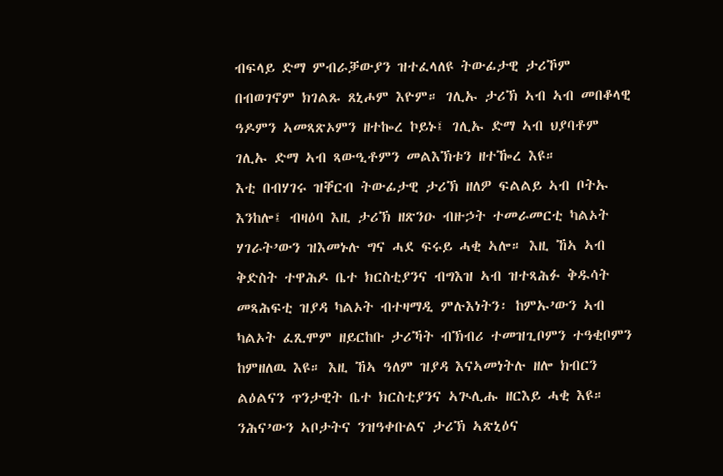ብፍላይ ድማ ምብራቓውያን ዝተፈላለዩ ትውፊታዊ ታሪኾም በብወገኖም ክገልጹ ጸኒሖም እዮም። ገሊኡ ታሪኽ ኣብ ኣብ መበቆላዊ ዓዶምን ኣመጻጽኦምን ዘተኰረ ኮይኑ፤ ገሊኡ ድማ ኣብ ህያባቶም ገሊኡ ድማ ኣብ ጻውዒቶምን መልእኽቱን ዘተዀረ እዩ።
እቲ በብሃገሩ ዝቐርብ ትውፊታዊ ታሪኽ ዘለዎ ፍልልይ ኣብ ቦትኡ እንከሎ፤ ብዛዕባ እዚ ታሪኽ ዘጽንዑ ብዙኃት ተመራመርቲ ካልኦት ሃገራት’ውን ዝእመኑሉ ግና ሓደ ፍሩይ ሓቂ ኣሎ። እዚ ኸኣ ኣብ ቅድስት ተዋሕዶ ቤተ ክርስቲያንና ብግእዝ ኣብ ዝተጻሕፉ ቅዱሳት መጻሕፍቲ ዝያዳ ካልኦት ብተዛማዲ ምሉእነትን፡ ከምኡ’ውን ኣብ ካልኦት ፈጺሞም ዘይርከቡ ታሪኻት ብኽብሪ ተመዝጊቦምን ተዓቂቦምን ከምዘለዉ እዩ። እዚ ኸኣ ዓለም ዝያዳ እናኣመነትሉ ዘሎ ክብርን ልዕልናን ጥንታዊት ቤተ ክርስቲያንና ኣጒሊሑ ዘርእይ ሓቂ እዩ። ንሕና’ውን ኣቦታትና ንዝዓቀቡልና ታሪኽ ኣጽኒዕና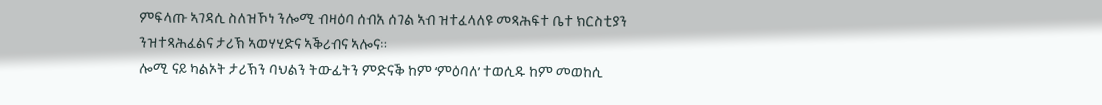ምፍላጡ ኣገዳሲ ስለዝኾነ ንሎሚ ብዛዕባ ሰብአ ሰገል ኣብ ዝተፈላለዩ መጻሕፍተ ቤተ ክርስቲያን ንዝተጻሕፈልና ታሪኽ ኣወሃሂድና ኣቕሪብና ኣሎና።
ሎሚ ናይ ካልኦት ታሪኽን ባህልን ትውፊትን ምድናቕ ከም ‘ምዕባለ’ ተወሲዱ ከም መወከሲ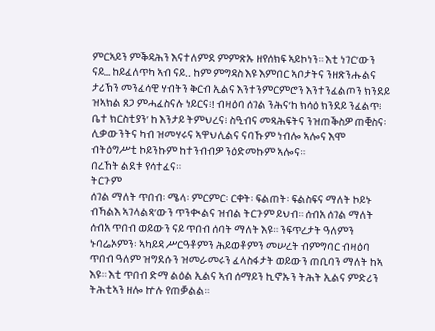ምርኣይን ምቕዳሕን እናተለምደ ምምጽኡ ዘየሰክፍ ኣይኮነን። እቲ ነገር’ውን ናይ… ከይፈለጥካ ኣብ ናይ.. ከም ምግዳስ እዩ እምበር ኣቦታትና ንዘጽንሑልና ታሪኽን መንፈሳዊ ሃብትን ቅርብ ኢልና እንተንምርምሮን እንተንፈልጦን ክንደይ ዝኣክል ጸጋ ምሓፈስናሉ ነይርና፧! ብዛዕባ ሰገል ንሕና’ከ ክሳዕ ክንደይ ንፈልጥ፧ ቤተ ክርስቲያን’ ከ እንታይ ትምህረና፧ ስዒብና መጻሕፍትና ንዝጠቕስዎ ጠቒስና፡ ሊቃውንትና ካብ ዝመሃሩና ኣዋህሊልና ናባኹም ነብሎ ኣሎና እሞ ብትዕግሥቲ ኮይንኩም ከተንብብዎ ንዕድመኩም ኣሎና።
በረኸት ልደቱ የሳተፈና።
ትርጉም
ሰገል ማለት ጥበብ፡ ሜላ፡ ምርምር፡ ርቀት፡ ፍልጠት፡ ፍልስፍና ማለት ኮይኑ ብኻልእ ኣገላልጻ’ውን ጥንቊልና ዝብል ትርጉም ይህብ። ሰብአ ሰገል ማለት ሰብአ ጥበብ ወይውን ናይ ጥበብ ሰባት ማለት እዩ። ንፍጥረታት ዓለምን ኑባሬኦምን፡ ኣካይዳ ሥርዓቶምን ሕይወቶምን መሠረት ብምግባር ብዛዕባ ጥበብ ዓለም ዝግደሱን ዝመራመሩን ፈላስፋታት ወይውን ጠቢባን ማለት ከኣ እዩ። እቲ ጥበብ ድማ ልዕል ኢልና ኣብ ሰማይን ኪኖኡን ትሕት ኢልና ምድሪን ትሕቲኣን ዘሎ ኵሉ የጠቓልል።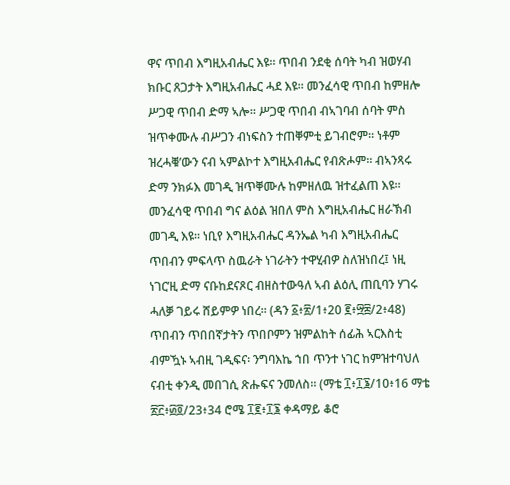ዋና ጥበብ እግዚአብሔር እዩ። ጥበብ ንደቂ ሰባት ካብ ዝወሃብ ክቡር ጸጋታት እግዚአብሔር ሓደ እዩ። መንፈሳዊ ጥበብ ከምዘሎ ሥጋዊ ጥበብ ድማ ኣሎ። ሥጋዊ ጥበብ ብኣገባብ ሰባት ምስ ዝጥቀሙሉ ብሥጋን ብነፍስን ተጠቐምቲ ይገብሮም። ነቶም ዝረሓቑ’ውን ናብ ኣምልኮተ እግዚአብሔር የብጽሖም። ብኣንጻሩ ድማ ንክፉእ መገዲ ዝጥቐሙሉ ከምዘለዉ ዝተፈልጠ እዩ። መንፈሳዊ ጥበብ ግና ልዕል ዝበለ ምስ እግዚአብሔር ዘራኽብ መገዲ እዩ። ነቢየ እግዚአብሔር ዳንኤል ካብ እግዚአብሔር ጥበብን ምፍላጥ ስዉራት ነገራትን ተዋሂብዎ ስለዝነበረ፤ ነዚ ነገር’ዚ ድማ ናቡከደናጾር ብዘስተውዓለ ኣብ ልዕሊ ጠቢባን ሃገሩ ሓለቓ ገይሩ ሸይምዎ ነበረ። (ዳን ፩፥፳/1፥20 ፪፥፵፰/2፥48)
ጥበብን ጥበበኛታትን ጥበቦምን ዝምልከት ሰፊሕ ኣርእስቲ ብምዃኑ ኣብዚ ገዲፍና፡ ንግባእኬ ኀበ ጥንተ ነገር ከምዝተባህለ ናብቲ ቀንዲ መበገሲ ጽሑፍና ንመለስ። (ማቴ ፲፥፲፮/10፥16 ማቴ ፳፫፥፴፬/23፥34 ሮሜ ፲፪፥፲፮ ቀዳማይ ቆሮ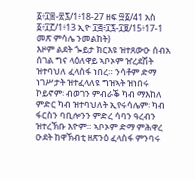፩፥፲፰-፳፯/1፥18-27 ዘፍ ፵፩/41 አስ ፩፥፲፫/1፥13 ኢዮ ፲፭፥፲፯-፲፱/15፥17-1 መጽ ምሳሌ ንመልከት)
እዞም ልደት ጐይታ ክርእዩ ዝተጸውዑ ሰብአ ሰገል ግና ላዕለዋይ ኣቦኦም ዠረደሽት ዝተባህለ ፈላስፋ ነበረ። ንሳቶም ድማ ነገሥታት ዝተፈላለዩ ግዝኣት ዝነበሩ ኮይኖም፡ ብወገን ምብራቕ ካብ ማእከለ ምድር ካብ ዝተባህለት ኢየሩሳሌም፡ ካብ ፋርስን ባቢሎንን ምድረ ሳባን ዓረብን ዝተረኽቡ እዮም። ኣቦኦም ድማ ምሕዋረ ዑደት ከዋኽብቲ ዘጽንዕ ፈላስፋ ምንባሩ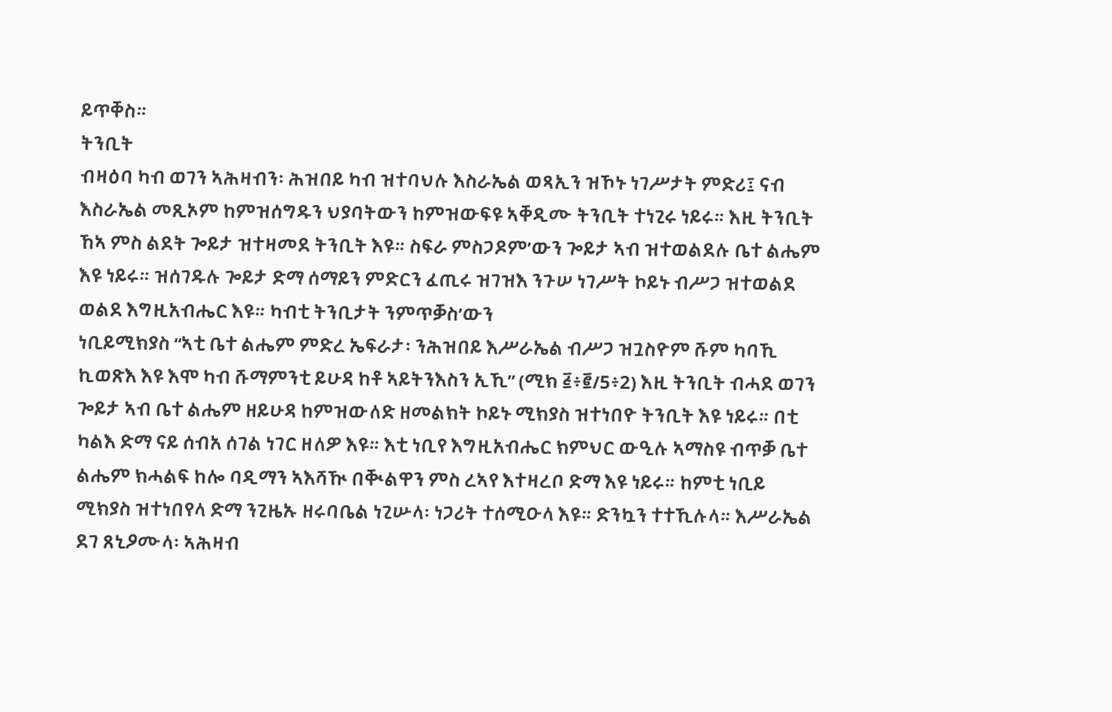ይጥቐስ።
ትንቢት
ብዛዕባ ካብ ወገን ኣሕዛብን፡ ሕዝበይ ካብ ዝተባህሉ እስራኤል ወጻኢን ዝኾኑ ነገሥታት ምድሪ፤ ናብ እስራኤል መጺኦም ከምዝሰግዱን ህያባትውን ከምዝውፍዩ ኣቐዲሙ ትንቢት ተነጊሩ ነይሩ። እዚ ትንቢት ኸኣ ምስ ልደት ጐይታ ዝተዛመደ ትንቢት እዩ። ስፍራ ምስጋዶም’ውን ጐይታ ኣብ ዝተወልደሉ ቤተ ልሔም እዩ ነይሩ። ዝሰገዱሉ ጐይታ ድማ ሰማይን ምድርን ፈጢሩ ዝገዝእ ንጉሠ ነገሥት ኮይኑ ብሥጋ ዝተወልደ ወልደ እግዚአብሔር እዩ። ካብቲ ትንቢታት ንምጥቓስ’ውን
ነቢይሚክያስ “ኣቲ ቤተ ልሔም ምድረ ኤፍራታ፡ ንሕዝበይ እሥራኤል ብሥጋ ዝጓስዮም ሹም ካባኺ ኪወጽእ እዩ እሞ ካብ ሹማምንቲ ይሁዳ ከቶ ኣይትንእስን ኢኺ” (ሚክ ፭፥፪/5፥2) እዚ ትንቢት ብሓደ ወገን ጐይታ ኣብ ቤተ ልሔም ዘይሁዳ ከምዝውለድ ዘመልክት ኮይኑ ሚክያስ ዝተነበዮ ትንቢት እዩ ነይሩ። በቲ ካልእ ድማ ናይ ሰብአ ሰገል ነገር ዘለዎ እዩ። እቲ ነቢየ እግዚአብሔር ክምህር ውዒሉ ኣማስዩ ብጥቓ ቤተ ልሔም ክሓልፍ ከሎ ባዲማን ኣእሻዂ በቚልዋን ምስ ረኣየ እተዛረቦ ድማ እዩ ነይሩ። ከምቲ ነቢይ ሚክያስ ዝተነበየላ ድማ ንጊዜኡ ዘሩባቤል ነጊሡላ፡ ነጋሪት ተሰሚዑላ እዩ። ድንኳን ተተኺሉላ። እሥራኤል ደገ ጸኒዖሙላ፡ ኣሕዛብ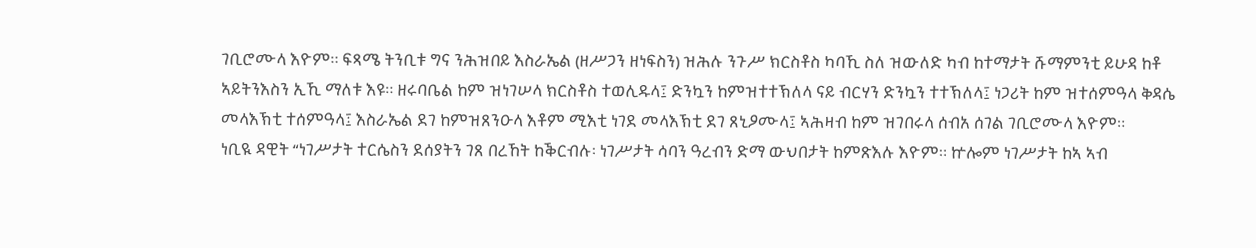ገቢሮሙላ እዮም። ፍጻሜ ትንቢቱ ግና ንሕዝበይ እስራኤል (ዘሥጋን ዘነፍስን) ዝሕሉ ንጉሥ ክርስቶስ ካባኺ ስለ ዝውለድ ካብ ከተማታት ሹማምንቲ ይሁዳ ከቶ ኣይትንእስን ኢኺ ማለቱ እዩ። ዘሩባቤል ከም ዝነገሠላ ክርስቶስ ተወሊዱላ፤ ድንኳን ከምዝተተኽለላ ናይ ብርሃን ድንኳን ተተኽለላ፤ ነጋሪት ከም ዝተሰምዓላ ቅዳሴ መላእኽቲ ተሰምዓላ፤ እስራኤል ደገ ከምዝጸንዑላ እቶም ሚእቲ ነገደ መላእኽቲ ደገ ጸኒዖሙላ፤ ኣሕዛብ ከም ዝገበሩላ ሰብአ ሰገል ገቢሮሙላ እዮም።
ነቢዪ ዳዊት “ነገሥታት ተርሴስን ደሰያትን ገጸ በረኸት ከቕርብሉ፡ ነገሥታት ሳባን ዓረብን ድማ ውህበታት ከምጽእሉ እዮም። ኵሎም ነገሥታት ከኣ ኣብ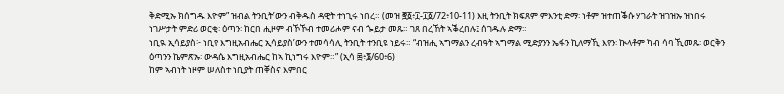ቅድሚኡ ክሰግዱ እዮም” ዝብል ትንቢት’ውን ብቅዱስ ዳዊት ተነጊሩ ነበረ። (መዝ ፸፩፥፲-፲፩/72፥10-11) እዚ ትንቢት ክፍጸም ምእንቲ ድማ፡ ነቶም ዝተጠቕሱ ሃገራት ዝገዝኡ ዝነበሩ ነገሥታት ምድሪ ወርቂ፡ ዕጣን፡ ከርበ ሒዞም ብኾኾብ ተመሪሖም ናብ ጐይታ መጹ። ገጸ በረኸት ኣቕረበሉ፤ ሰገዱሉ ድማ።
ነቢዪ ኢሳይያስ፦ ነቢየ እግዚአብሔር ኢሳይያስ’ውን ተመሳሳሊ ትንቢት ተንቢዩ ነይሩ። “ብዝሒ ኣግማልን ረብዓት ኣግማል ሚድያንን ኤፋን ኪለማኺ እየን፡ ኲላቶም ካብ ሳባ ኺመጹ፡ ወርቅን ዕጣንን ኬምጽኡ፡ ውዳሴ እግዚአብሔር ከኣ ኪነግሩ እዮም።” (ኢሳ ፷፥፮/60፥6)
ከም ኣብነት ነዞም ሠለስተ ነቢያት ጠቐስና እምበር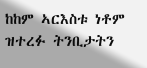ከከም ኣርእስቱ ነቶም ዝተረፉ ትንቢታትን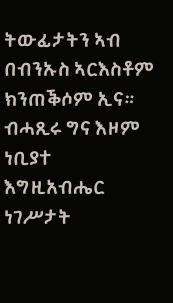ትውፊታትን ኣብ በብንኡስ ኣርእስቶም ክንጠቕሶም ኢና። ብሓጺሩ ግና እዞም ነቢያተ እግዚአብሔር ነገሥታት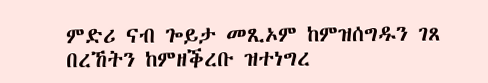ምድሪ ናብ ጐይታ መጺኦም ከምዝሰግዱን ገጸ በረኸትን ከምዘቕረቡ ዝተነግረ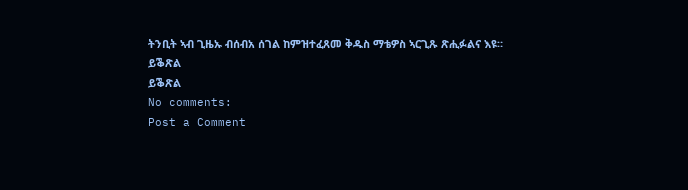ትንቢት ኣብ ጊዜኡ ብሰብአ ሰገል ከምዝተፈጸመ ቅዱስ ማቴዎስ ኣርጊጹ ጽሒፉልና እዩ።
ይቕጽል
ይቕጽል
No comments:
Post a Comment